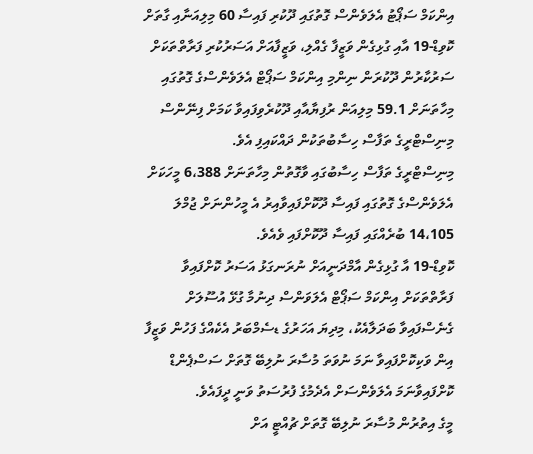އިންކަމް ސަޕޯޓު އެލަވެންސް ގޮތުގައި ދޫކުރި ފައިސާ 60 މިލިއަނާއި ގާތަށް
ކޮވިޑް-19 އާއި ގުޅިގެން ވަޒީފާ ގެއްލި، ވަޒީފާއަށް އަސަރުކުރި ފަރާތްތަކަށް ސަރުކާރުން ދޫކުރަން ނިންމި އިންކަމް ސަޕޯޓް އެލަވެންސްގެ ގޮތުގައި މިހާތަނަށް 59.1 މިލިއަން ރުފިޔާއާއި ދޫކުރެވިފައިވާ ކަމަށް ފިނޭންސް މިނިސްޓްރީގެ ތަފާސް ހިސާބުތަކުން ދައްކައިފި އެވެ.
މިނިސްޓްރީގެ ތަފާސް ހިސާބުގައި ވާގޮތުން މިހާތަނަށް 6،388 މީހަކަށް އެލަވެންސްގެ ގޮތުގައި ފައިސާ ދޫކޮށްފައިވާއިރު އެ މީހުންނަށް ޖުމްލަ 14،105 ބުރެއްގައި ފައިސާ ދޫކޮށްފައި ވެއެވެ.
ކޮވިޑް-19 އާ ގުޅިގެން އާމްދަނީއަށް ނުރަނގަޅު އަސަރު ކޮށްފައިވާ ފަރާތްތަކަށް އިންކަމް ސަޕޯޓް އެލަވަންސް ދިނުމާ ގުޅޭ އުސޫލަށް ގެނެސްފައިވާ ބަދަލާއެކު، މިދިޔަ އަހަރުގެ ޑސެމްބަރު އެކެއްގެ ފަހުން ވަޒީފާ އިން ވަކިކޮށްފައިވާ ނަމަ ނުވަތަ މުސާރަ ނުލިބޭ ގޮތަށް ސަސްޕެންޑް ކޮށްފައިވާނަމަ އެލަވެންސަށް އެދެމުގެ ފުރުސަތު ވަނީ ދީފައެވެ.
މީގެ އިތުރުން މުސާރަ ނުލިބޭ ގޮތަށް ޗުއްޓީ އަށް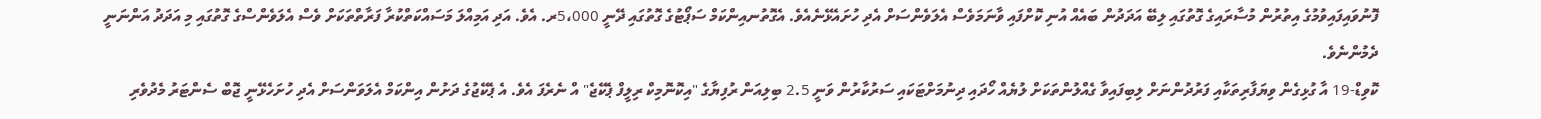ފޮނުވައިފައިވުމުގެ އިތުރުން މުސާރައިގެ ގޮތުގައި ލިބޭ އަދަދުން ބައެއް އުނި ކޮށްފައި ވާނަމަވެސް އެލަވެންސަށް އެދި ހުށައެޅޭނެއެވެ. އެގޮތުނއިންކަމް ސަޕޯޓުގެ ގޮތުގައި ދޭނީ 5،000ރ. އެވެ. އަދި އަމިއްލަ މަސައްކަތްކުރާ ފަރާތްތަކަށް ވެސް އެލަވެންސްގެ ގޮތުގައި މި އަދަދު އަންނަނީ ދެމުންނެވެ.
ކޮވިޑް-19 އާ ގުޅިގެން ވިޔަފާރިތަކާއި ފަރުދުންނަށް ލިބިފައިވާ ގެއްލުންތަކަށް ލުޔެއް ހޯދައި ދިނުމަށްޓަކައި ސަރުކާރުން ވަނީ 2.5 ބިލިއަން ރުފިޔާގެ "އިކޮނޮމިކް ރިލީފް ޕެކޭޖެ" އް ނެރެފަ އެވެ. އެ ޕެކޭޖުގެ ދަށުން އިންކަމް އެލަވަންސަށް އެދި ހުށަހެޅޭނީ ޖޮބް ސެންޓަރު މެދުވެރި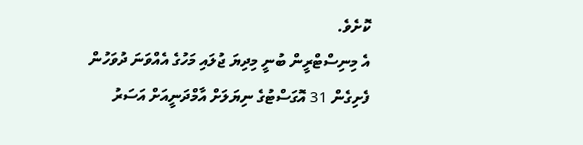ކޮށެވެ.
އެ މިނިސްޓްރީން ބުނީ މިދިޔަ ޖުލައި މަހުގެ އެއްވަނަ ދުވަހުން ފެށިގެން 31 އޮގަސްޓުގެ ނިޔަލަށް އާމްދަނީއަށް އަސަރު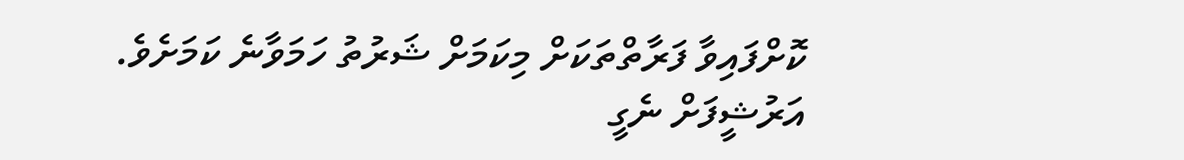ކޮށްފައިވާ ފަރާތްތަކަށް މިކަމަށް ޝަރުތު ހަމަވާނެ ކަމަށެވެ.
އަރުޝީފަށް ނެގީ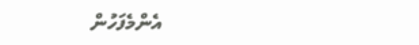އެންމެފަހުން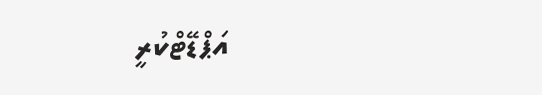އަޕްޑޭޓްކުރީ